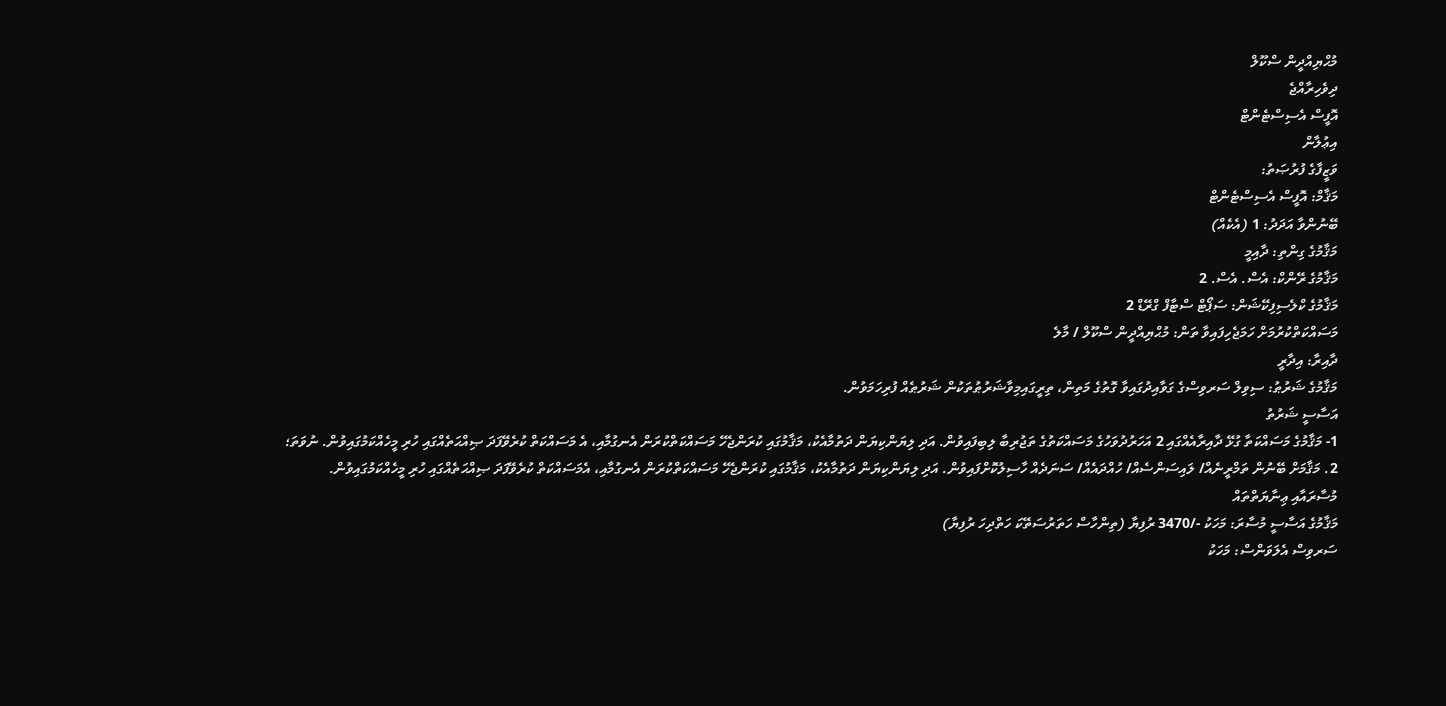މުޙްޔިއްދީން ސްކޫލް
ދިވެހިރާއްޖެ
އޮފީސް އެސިސްޓެންޓް
އިޢުލާން
ވަޒީފާގެ ފުރުޞަތު:
މަޤާމް: އޮފީސް އެސިސްޓެންޓް
ބޭނުންވާ އަދަދު: 1 (އެކެއް)
މަޤާމުގެ ގިންތި: ދާއިމީ
މަޤާމުގެ ރޭންކް: އެސް. އެސް. 2
މަޤާމުގެ ކްލެސިފިކޭޝަން: ސަޕޯޓް ސްޓާފް ގްރޭޑް 2
މަސައްކަތްކުރުމަށް ހަމަޖެހިފައިވާ ތަން: މުޙްޔިއްދީން ސްކޫލް / މާލެ
ދާއިރާ: އިދާރީ
މަޤާމުގެ ޝަރުޠު: ސިވިލް ސަރވިސްގެ ގަވާއިދުގައިވާ ގޮތުގެ މަތިން، ތިރީގައިމިވާޝަރުޠުތަކުން ޝަރުޠެއް ފުރިހަމަވުން.
އަސާސީ ޝަރުތު
1- މަޤާމުގެ މަސައްކަތާ ގުޅޭ ދާއިރާއެއްގައި 2 އަހަރުދުވަހުގެ މަސައްކަތުގެ ތަޖުރިބާ ލިބިފައިވުން. އަދި ލިޔަންކިޔަން ދަތުމާއެކު، މަޤާމުގައި ކުރަންޖެހޭ މަސައްކަތްކުރަން އެނގުމާއި، އެ މަސައްކަތް ކުރެވޭފަދަ ޞިއްޙަތެއްގައި ހުރި މީހެއްކަމުގައިވުން. ނުވަތަ؛
2. މަޤާމަށް ބޭނުން ތަމްރީނެއް/ ލައިސަންސެއް/ ހުއްދައެއް/ ސަނަދެއް ހާސިލުކޮށްފައިވުން. އަދި ލިޔަންކިޔަން ދަތުމާއެކު، މަޤާމުގައި ކުރަންޖެހޭ މަސައްކަތްކުރަން އެނގުމާއި، އެމަސައްކަތް ކުރެވޭފަދަ ޞިއްޙަތެއްގައި ހުރި މީހެއްކަމުގައިވުން.
މުސާރައާއި ޢިނާޔަތްތައް
މަޤާމުގެ އަސާސީ މުސާރަ: މަހަކު -/3470 ރުފިޔާ (ތިންހާސް ހަތަރުސަތޭކަ ހަތްދިހަ ރުފިޔާ)
ސަރވިސް އެލަވަންސް: މަހަކު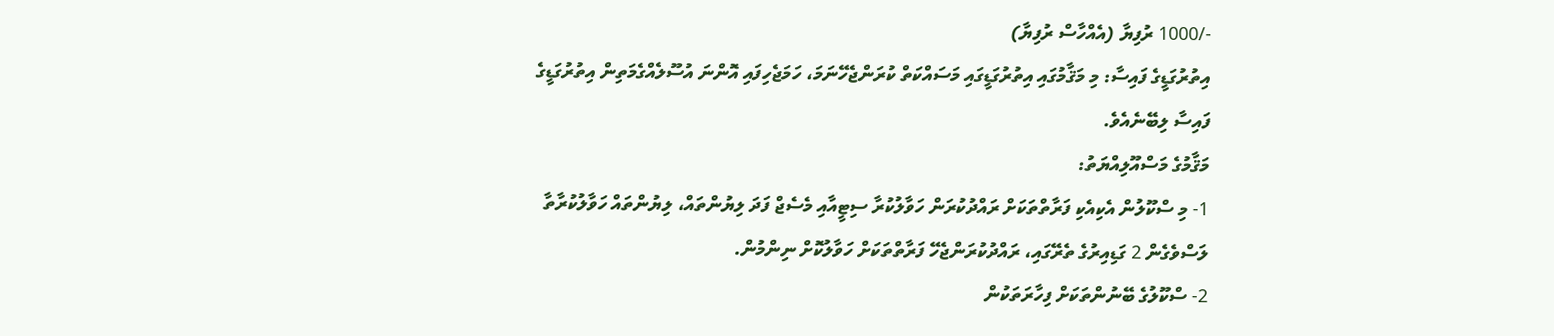-/1000 ރުފިޔާ (އެއްހާސް ރުފިޔާ)
އިތުރުގަޑީގެ ފައިސާ: މި މަޤާމުގައި އިތުރުގަޑީގައި މަސައްކަތް ކުރަންޖެހޭނަމަ، ހަމަޖެހިފައި އޮންނަ އުސޫލެއްގެމަތިން އިތުރުގަޑީގެ ފައިސާ ލިބޭނެއެވެ.
މަޤާމުގެ މަސްއޫލިއްޔަތު:
1- މި ސްކޫލުން އެކިއެކި ފަރާތްތަކަށް ރައްދުކުރަން ހަވާލުކުރާ ސިޓީއާއި މެސެޖް ފަދަ ލިޔުންތައް، ލިޔުންތައް ހަވާލުކުރާތާ ލަސްވެގެން 2 ގަޑިއިރުގެ ތެރޭގައި، ރައްދުކުރަންޖެހޭ ފަރާތްތަކަށް ހަވާލުކޮށް ނިންމުން.
2- ސްކޫލުގެ ބޭނުންތަކަށް ފިހާރަތަކުން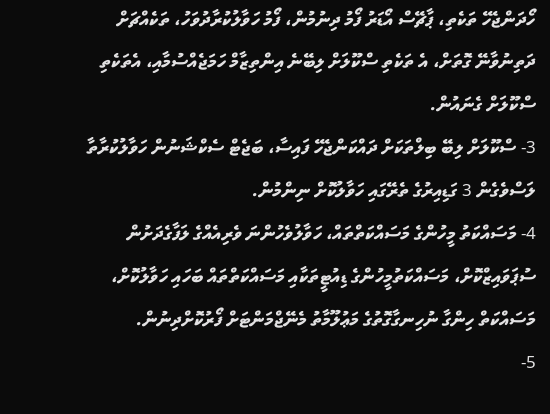ހޯދަންޖެހޭ ތަކެތި، ޕާޗޭސް އޯޑަރު ފޯމު ދިނުމުން، ފޯމު ހަވާލުކުރާދުވަހު، ތަކެއްޗަށް ދަތިނުވާނޭ ގޮތަށް، އެ ތަކެތި ސްކޫލަށް ލިބޭނެ އިންތިޒާމް ހަމަޖެއްސުމާއި، އެތަކެތި ސްކޫލަށް ގެނައުން.
3- ސްކޫލަށް ލިބޭ ބިލްތަކަށް ދައްކަންޖެހޭ ފައިސާ، ބަޖެޓް ސެކްޝަނުން ހަވާލުކުރާތާ ލަސްވެގެން 3 ގަޑިއިރުގެ ތެރޭގައި ހަވާލުކޮށް ނިންމުން.
4- މަސައްކަތު މީހުންގެ މަސައްކަތްތައް، ހަވާލުވެހުންނަ ވެރިއެއްގެ ލަފާގެދަށުން ސުޕަވައިޒްކޮށް، މަސައްކަތުމީހުންގެ ޑިއުޓީތަކާއި މަސައްކަތްތައް ބަހައި ހަވާލުކޮށް، މަސައްކަތް ހިންގާ ނުހިނގާގޮތުގެ މަޢުލޫމާތު މެނޭޖްމަންޓަށް ފޯރުކޮށްދިނުން.
5-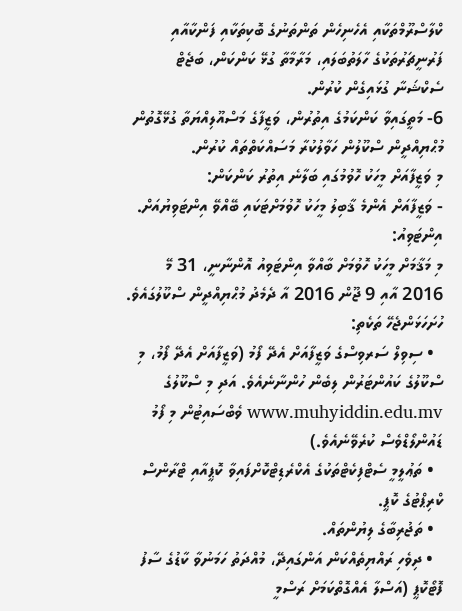ކްލާސްރޫމްތަކާއި އެހެނިހެން ތަންތަނުގެ ބޮކިތަކާއި ފަންކާއާއި ފަރުނީޗަރުތަކުގެ ހާލަތުބަލައި، މަރާމާތާ ގުޅޭ ކަންކަން، ބަޖެޓް ސެކްޝަނާ ގުޅައިގެން ކުރުން.
6- މަތީގައިވާ ކަންކަމުގެ އިތުރުން، ވަޒީފާގެ މަސްއޫލިއްޔަތާ ގުޅޭގޮތުން މުޙްޔިއްދީން ސްކޫލުން ހަވާލުކުރާ މަސައްކަތްތައް ކުރުން.
މި ވަޒީފާއަށް މީހަކު ހޮވުމުގައި ބަލާނެ އިތުރު ކަންކަން:
- ވަޒީފާއަށް އެންމެ ޤާބިލު މީހަކު ހޮވުމަށްޓަކައި ބޭއްވޭ އިންޓަވިޔުއަށް.
އިންޓަވިއު:
މި މަޤާމަށް މީހަކު ހޮވުމަށް ބާއްވާ އިންޓަވިއު އޮންނާނީ، 31 މޭ 2016 އާއި 9 ޖޫން 2016 އާ ދެމެދު މުޙްޔިއްދީން ސްކޫލުގައެވެ.
ހުށަހަޅަންޖެހޭ ތަކެތި:
  • ސިވިލް ސަރވިސްގެ ވަޒީފާއަށް އެދޭ ފޯމު (ވަޒީފާއަށް އެދޭ ފޯމު، މި ސްކޫލުގެ ކައުންޓަރުން ލިބެން ހުންނާނެއެވެ. އަދި މި ސްކޫލުގެ www.muhyiddin.edu.mv ވެބްސައިޓުން މި ފޯމު ޑައުންލޯޑްވެސް ކުރެވޭނެއެވެ.)
  • ތަޢުލީމީ ސެޓްފިކެޓްތަކުގެ އެކްރެޑިޓްކޮށްފައިވާ ކޮޕީއާއި ޓްރާންސް ކްރިޕްޓުގެ ކޮޕީ.
  • ތަޖުރިބާގެ ލިޔުންތައް.
  • ދިވެހި ރައްޔިތެއްކަން އަންގައިދޭ، މުއްދަތު ހަމަނުވާ ކާޑުގެ ސާފު ފޮޓޯކޮޕީ (އަސްލާ އެއްގޮތްކަމަށް ރަސްމީ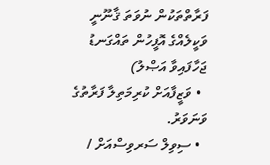ފަރާތްތަކުން ނުވަތަ ޤާނޫނީ ވަކީލެއްގެ އޮފީހުން ތައްގަނޑު ޖަހާފައިވާ އަޞްލު)
  • ވަޒީފާއަށް ކުރިމަތިލާ ފަރާތުގެ ވަނަވަރު.
  • ސިވިލް ސަރވިސްއަށް /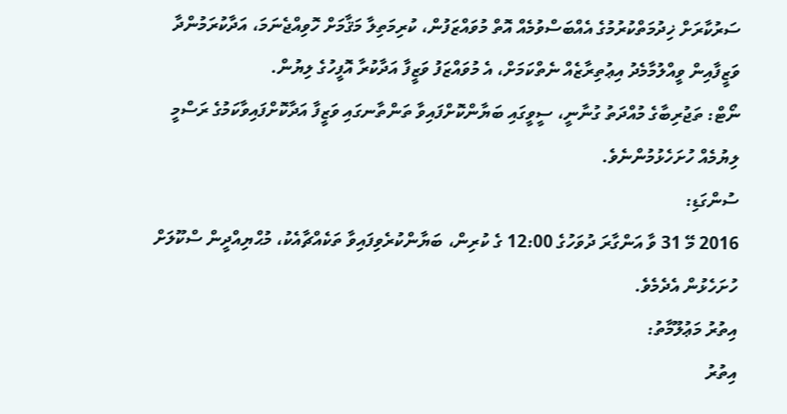ސަރުކާރަށް ޚިދުމަތްކުރުމުގެ އެއްބަސްވުމެއް އޮތް މުވައްޒަފުން، ކުރިމަތިލާ މަޤާމަށް ހޮވިއްޖެނަމަ، އަދާކުރަމުންދާ ވަޒީފާއިން ވީއްލުމާމެދު އިޢުތިރާޒެއް ނެތްކަމަށް، އެ މުވައްޒަފު ވަޒީފާ އަދާކުރާ އޮފީހުގެ ލިޔުން.
ނޯޓް: ތަޖުރިބާގެ މުއްދަތު ގުނާނީ، ސީވީގައި ބަޔާންކޮށްފައިވާ ތަންތާނގައި ވަޒީފާ އަދާކޮށްފައިވާކަމުގެ ރަސްމީ ލިޔުމެއް ހުށަހެޅުމުންނެވެ.
ސުންގަޑި:
2016 މޭ 31 ވާ އަންގާރަ ދުވަހުގެ 12:00 ގެ ކުރިން، ބަޔާންކުރެވިފައިވާ ތަކެއްޗާއެކު، މުޙްޔިއްދީން ސްކޫލަށް ހުށަހެޅުން އެދެމެވެ.
އިތުރު މަޢުލޫމާތު:
އިތުރު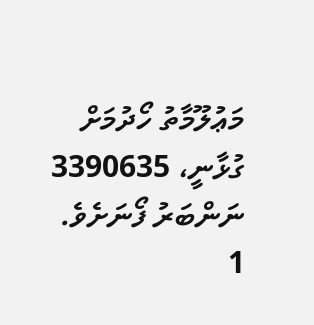މަޢުލޫމާތު ހޯދުމަށް ގުޅާނީ، 3390635 ނަންބަރު ފޯނަށެވެ.
1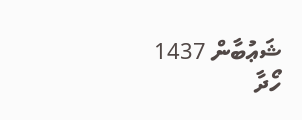ޝަޢުބާން 1437
ހޯދާ